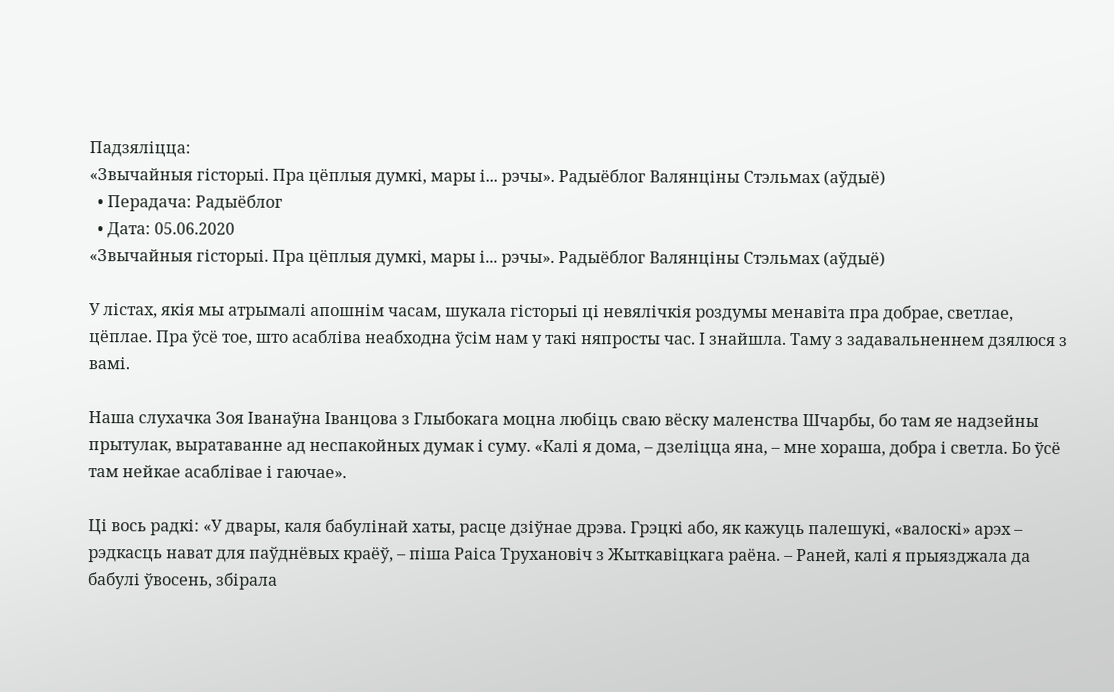Падзяліцца:
«Звычайныя гісторыі. Пра цёплыя думкі, мары і... рэчы». Радыёблог Валянціны Стэльмах (аўдыё)
  • Перадача: Радыёблог
  • Дата: 05.06.2020
«Звычайныя гісторыі. Пра цёплыя думкі, мары і... рэчы». Радыёблог Валянціны Стэльмах (аўдыё)

У лістах, якія мы атрымалі апошнім часам, шукала гісторыі ці невялічкія роздумы менавіта пра добрае, светлае, цёплае. Пра ўсё тое, што асабліва неабходна ўсім нам у такі няпросты час. І знайшла. Таму з задавальненнем дзялюся з вамі.

Наша слухачка Зоя Іванаўна Іванцова з Глыбокага моцна любіць сваю вёску маленства Шчарбы, бо там яе надзейны прытулак, выратаванне ад неспакойных думак і суму. «Калі я дома, – дзеліцца яна, – мне хораша, добра і светла. Бо ўсё там нейкае асаблівае і гаючае».

Ці вось радкі: «У двары, каля бабулінай хаты, расце дзіўнае дрэва. Грэцкі або, як кажуць палешукі, «валоскі» арэх – рэдкасць нават для паўднёвых краёў, – піша Раіса Трухановіч з Жыткавіцкага раёна. – Раней, калі я прыязджала да бабулі ўвосень, збірала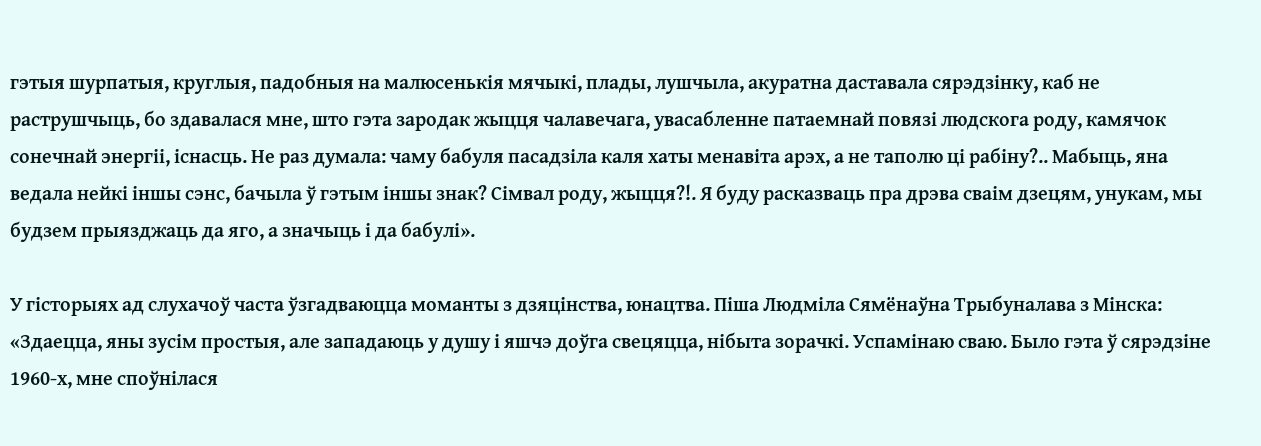гэтыя шурпатыя, круглыя, падобныя на малюсенькія мячыкі, плады, лушчыла, акуратна даставала сярэдзінку, каб не раструшчыць, бо здавалася мне, што гэта зародак жыцця чалавечага, увасабленне патаемнай повязі людскога роду, камячок сонечнай энергіі, існасць. Не раз думала: чаму бабуля пасадзіла каля хаты менавіта арэх, а не таполю ці рабіну?.. Мабыць, яна ведала нейкі іншы сэнс, бачыла ў гэтым іншы знак? Сімвал роду, жыцця?!. Я буду расказваць пра дрэва сваім дзецям, унукам, мы будзем прыязджаць да яго, а значыць і да бабулі».

У гісторыях ад слухачоў часта ўзгадваюцца моманты з дзяцінства, юнацтва. Піша Людміла Сямёнаўна Трыбуналава з Мінска: «Здаецца, яны зусім простыя, але западаюць у душу і яшчэ доўга свецяцца, нібыта зорачкі. Успамінаю сваю. Было гэта ў сярэдзіне 1960-х, мне споўнілася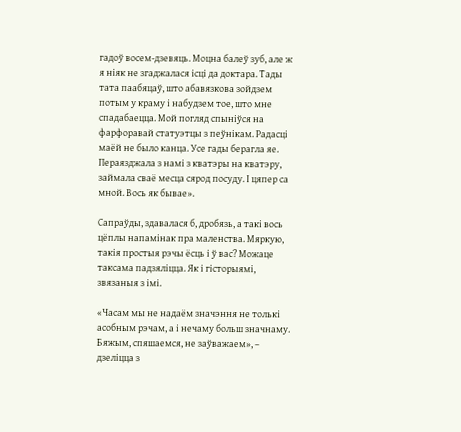гадоў восем-дзевяць. Моцна балеў зуб, але ж я ніяк не згаджалася ісці да доктара. Тады тата паабяцаў, што абавязкова зойдзем потым у краму і набудзем тое, што мне спадабаецца. Мой погляд спыніўся на фарфоравай статуэтцы з пеўнікам. Радасці маёй не было канца. Усе гады берагла яе. Пераязджала з намі з кватэры на кватэру, займала сваё месца сярод посуду. І цяпер са мной. Вось як бывае».

Сапраўды, здавалася б, дробязь, а такі вось цёплы напамінак пра маленства. Мяркую, такія простыя рэчы ёсць і ў вас? Можаце таксама падзяліцца. Як і гісторыямі, звязаныя з імі.

«Часам мы не надаём значэння не толькі асобным рэчам, а і нечаму больш значнаму. Бяжым, спяшаемся, не заўважаем», – дзеліцца з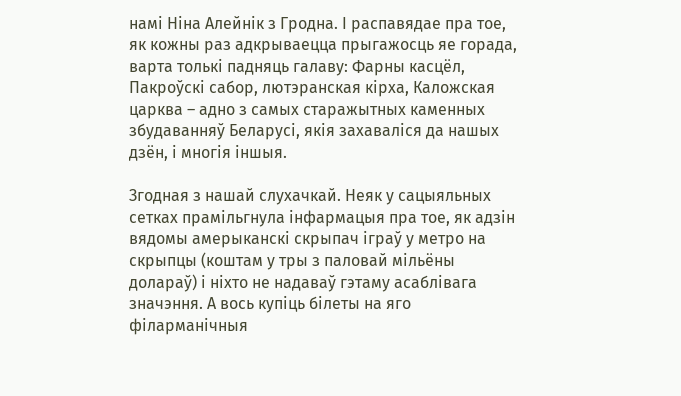намі Ніна Алейнік з Гродна. І распавядае пра тое, як кожны раз адкрываецца прыгажосць яе горада, варта толькі падняць галаву: Фарны касцёл, Пакроўскі сабор, лютэранская кірха, Каложская царква – адно з самых старажытных каменных збудаванняў Беларусі, якія захаваліся да нашых дзён, і многія іншыя.

Згодная з нашай слухачкай. Неяк у сацыяльных сетках прамільгнула інфармацыя пра тое, як адзін вядомы амерыканскі скрыпач іграў у метро на скрыпцы (коштам у тры з паловай мільёны долараў) і ніхто не надаваў гэтаму асаблівага значэння. А вось купіць білеты на яго філарманічныя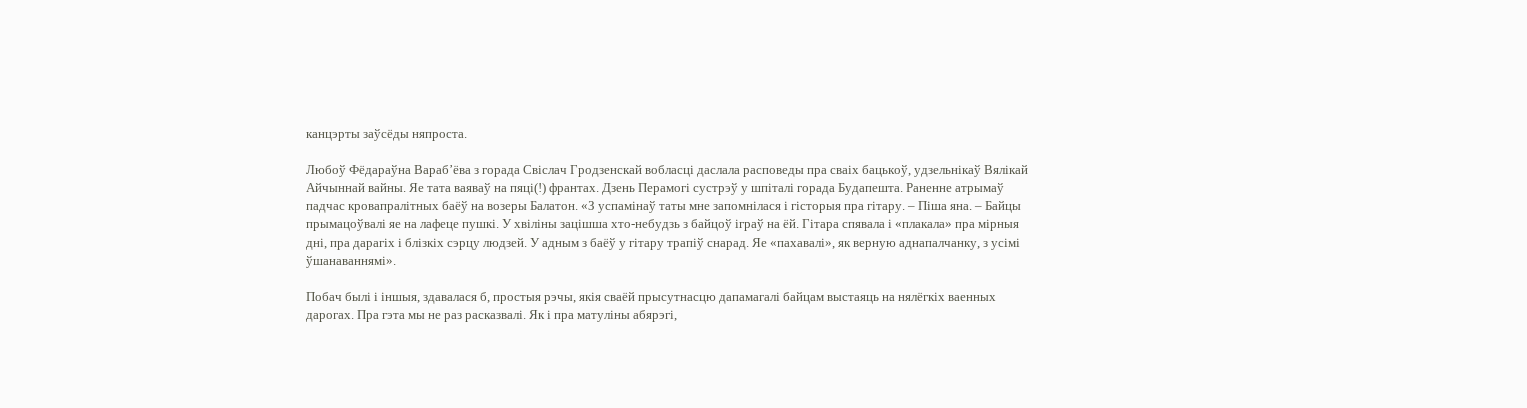канцэрты заўсёды няпроста.

Любоў Фёдараўна Вараб’ёва з горада Свіслач Гродзенскай вобласці даслала расповеды пра сваіх бацькоў, удзельнікаў Вялікай Айчыннай вайны. Яе тата ваяваў на пяці(!) франтах. Дзень Перамогі сустрэў у шпіталі горада Будапешта. Раненне атрымаў падчас кровапралітных баёў на возеры Балатон. «З успамінаў таты мне запомнілася і гісторыя пра гітару. – Піша яна. – Байцы прымацоўвалі яе на лафеце пушкі. У хвіліны зацішша хто-небудзь з байцоў іграў на ёй. Гітара спявала і «плакала» пра мірныя дні, пра дарагіх і блізкіх сэрцу людзей. У адным з баёў у гітару трапіў снарад. Яе «пахавалі», як верную аднапалчанку, з усімі ўшанаваннямі».

Побач былі і іншыя, здавалася б, простыя рэчы, якія сваёй прысутнасцю дапамагалі байцам выстаяць на нялёгкіх ваенных дарогах. Пра гэта мы не раз расказвалі. Як і пра матуліны абярэгі,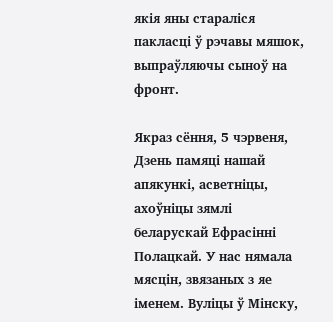якія яны стараліся пакласці ў рэчавы мяшок, выпраўляючы сыноў на фронт.

Якраз сёння, 5 чэрвеня, Дзень памяці нашай апякункі, асветніцы, ахоўніцы зямлі беларускай Ефрасінні Полацкай. У нас нямала мясцін, звязаных з яе іменем. Вуліцы ў Мінску,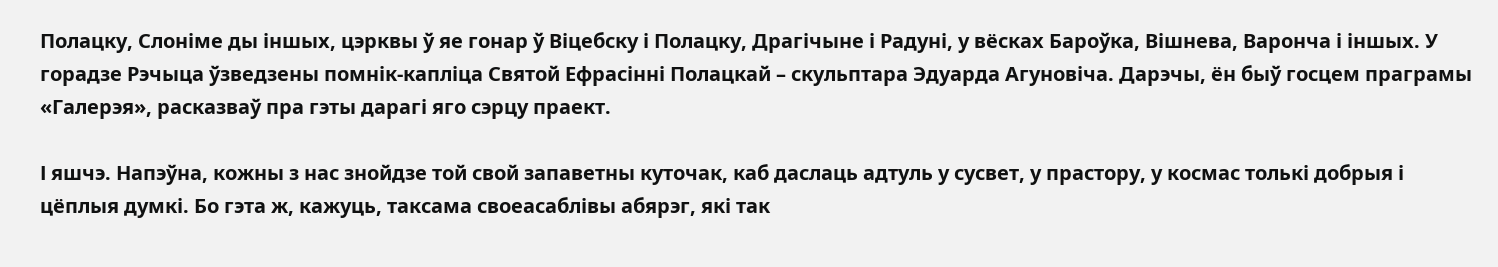Полацку, Слоніме ды іншых, цэрквы ў яе гонар ў Віцебску і Полацку, Драгічыне і Радуні, у вёсках Бароўка, Вішнева, Варонча і іншых. У горадзе Рэчыца ўзведзены помнік-капліца Святой Ефрасінні Полацкай – скульптара Эдуарда Агуновіча. Дарэчы, ён быў госцем праграмы «Галерэя», расказваў пра гэты дарагі яго сэрцу праект.

І яшчэ. Напэўна, кожны з нас знойдзе той свой запаветны куточак, каб даслаць адтуль у сусвет, у прастору, у космас толькі добрыя і цёплыя думкі. Бо гэта ж, кажуць, таксама своеасаблівы абярэг, які так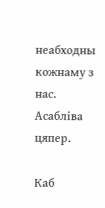неабходны кожнаму з нас. Асабліва цяпер.

Каб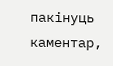пакінуць каментар,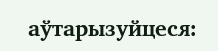аўтарызуйцеся: